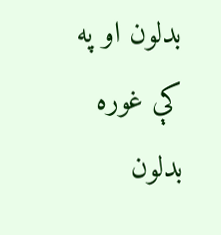بدلون او په کې غوره بدلون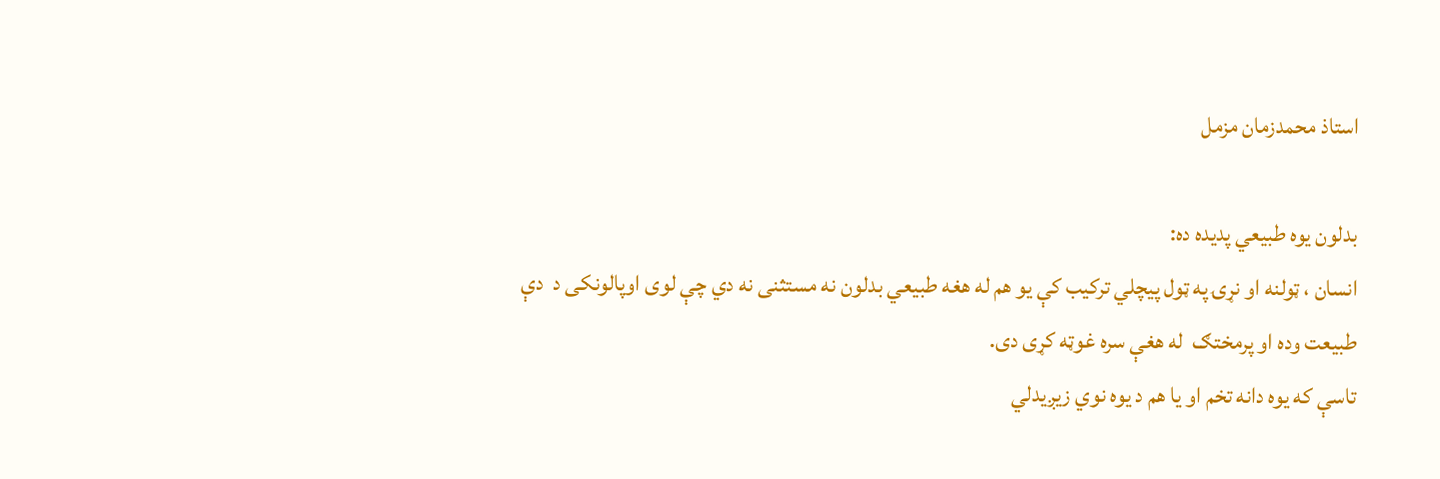استاذ محمدزمان مزمل

بدلون يوه طبيعي پديده ده:
انسان ، ټولنه او نړۍ په ټول پيچلي ترکيب کې يو هم له هغه طبيعي بدلون نه مستثنی نه دي چې لوی اوپالونکی د  دې طبيعت وده او پرمختګ  له هغې سره غوټه کړی دی.
تاسې که يوه دانه تخم او يا هم د يوه نوي زيږيدلي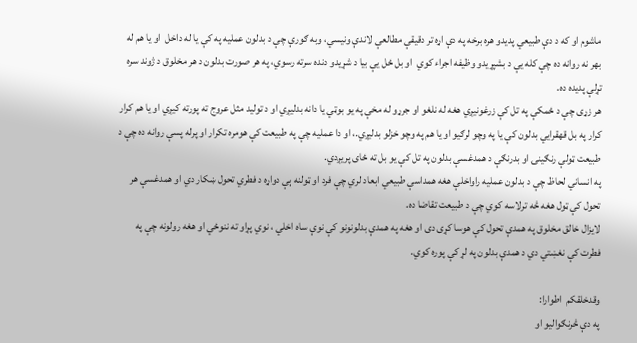ماشوم او که د دې طبيعي پديدو هره برخه په دې اړه تر دقيقې مطالعې لاندې ونيسي، وبه ګورې چې د بدلون عمليه په کې يا له داخل  او يا هم له بهر نه روانه ده چې کله يې د بشپړيدو وظيفه اجراء کوي  او بل ځل يې بيا د شړيدو دنده سرته رسوي، په هر صورت بدلون د هر مخلوق د ژوند سره تړلې پديده ده.
هر زړی چې د ځمکې په تل کې زرغونيږي هغه له نلغو او جرړو له مخې په يو بوټي يا دانه بدليږي او د توليد مثل عروج ته پورته کيږي او يا هم کرار کرار په بل قهقرايي بدلون کې يا په وچو لرګيو او يا هم په وچو خزلو بدليږي.، او دا عمليه چې په طبيعت کې هومره تکرار او پرله پسې روانه ده چې د طبيعت ټولې رنګينۍ او بدرنګې د همدغسې بدلون په تل کې يو بل ته ځای پريږدي.
په انساني لحاظ چې د بدلون عمليه راواخلې هغه همداسې طبيعي ابعاد لري چې فرد او ټولنه ېې دواړه د فطري تحول ښکار دي او همدغسې هر تحول کې ټول هغه څه ترلاسه کوي چې د طبيعت تقاضا ده.
لايزال خالق مخلوق په همدې تحول کې هوسا کړی دی او هغه په همدې بدلونونو کې نوې ساه اخلي ، نوي پړاو ته ننوځي او هغه رولونه چې په فطرت کې نغښتي دي د همدې بدلون په لړ کې پوره کوي.

وقدخلقکم  اطوارا:
په دې څرنګواليو او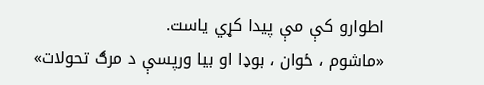اطوارو کې مې پيدا کړي ياست.
«ماشوم ، ځوان ، بوډا او بيا ورپسې د مرګ تحولات»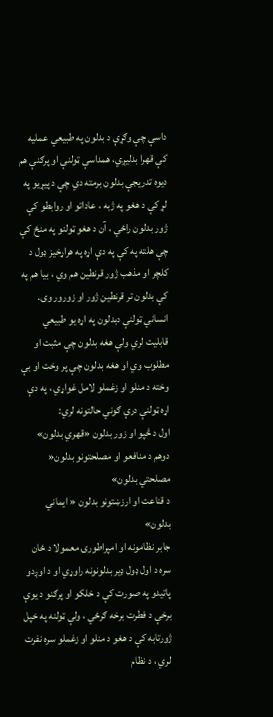داسې چې وګړې د بدلون په طبيعي عمليه کې قهرا بدليږي، همداسې ټولنې او پرګنې هم ديوه تدريجې بدلون برمته دي چې د پيړيو په لړ کې د هغو په ژبه ، عاداتو او روابطو کې ژور بدلون راځي ، آن د هغو ټولنو په منځ کې چې هلته په کې په دې اړه په هراړخيز ډول د کلچر او مذهب ژور قرنطين هم وي ، بيا هم په کې بدلون تر قرنطين ژور او زورور وی.
انساني ټولنې دبدلون په اړه يو طبيعي قابليت لري ولې هغه بدلون چې مثبت او مطلوب وي او هغه بدلون چې پر وخت او بې وخته د منلو او زغملو لامل غواړي ، په دې اړه ټولنې درې ګوني حالتونه لري:
اول د څپو او زور بدلون «قهري بدلون»
دوهم د منافعو او مصلحتونو بدلون« مصلحتي بدلون»
د قناعت او ارزښتونو بدلون « ايماني بدلون»
جابر نظامونه او امپراطورۍ معمولا د ځان سره د اول ډول ډير بدلونونه راوړي او د اوږدو پاتيدو په صورت کې د خلکو او پرګنو د يوې برخې د فطرت برخه ګرځي ، ولې ټولنه په خپل ژورتابه کې د هغو د منلو او زغملو سره نفرت لري ، د نظام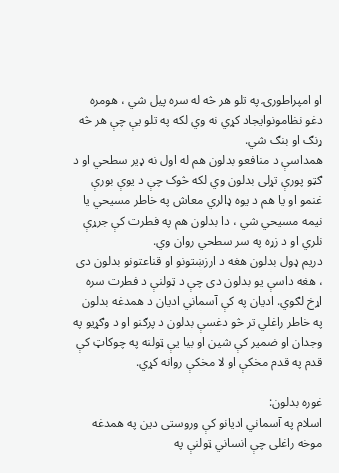او امپراطورۍ په تلو هر څه له سره پيل شي ، هومره دغو نظامونوايجاد کړي نه وي لکه په تلو يې چې هر څه ړنګ او بنګ شي.
همداسې د منافعو بدلون هم له اول نه ډير سطحي او د ګټو پورې تړلی بدلون وي لکه څوک چې د يوې بورې غنمو او يا هم د يوه ډالري معاش په خاطر مسيحي يا نيمه مسيحي شي ، دا بدلون هم په فطرت کې جرړې نلري او د زړه په سر سطحي روان وي.
دريم ډول بدلون هغه د ارزښتونو او قناعتونو بدلون دی ، هغه داسې يو بدلون دی چې د ټولنې د فطرت سره اړخ لګوي. اديان په کې آسماني اديان د همدغه بدلون په خاطر راغلي تر څو دغسې بدلون د پرګنو او د وګړيو په وجدان او ضمير کې شين او بيا يې ټولنه په چوکاټ کې قدم په قدم مخکې او لا مخکې روانه کړي.

غوره بدلون:
اسلام په آسماني اديانو کې وروستی دين په همدغه موخه راغلی چې انساني ټولنې په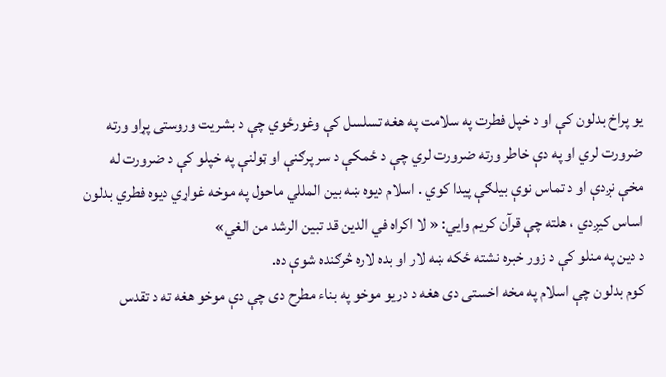يو پراخ بدلون کې او د خپل فطرت په سلامت په هغه تسلسل کې وغورځوي چې د بشريت وروستی پړاو ورته ضرورت لري او په دې خاطر ورته ضرورت لري چې د ځمکې د سر پرګنې او ټولنې په خپلو کې د ضرورت له مخې نږدې او د تماس نوې بيلګې پيدا کوي . اسلام ديوه ښه بين المللي ماحول په موخه غواړي ديوه فطري بدلون اساس کيږدي ، هلته چې قرآن کريم وايي: « لا اکراه في الدين قد تبين الرشد من الغي»
د دين په منلو کې د زور خبره نشته ځکه ښه لار او بده لاره څرګنده شوې ده.
کوم بدلون چې اسلام په مخه اخستی دی هغه د دريو موخو په بناء مطرح دی چې دې موخو هغه ته د تقدس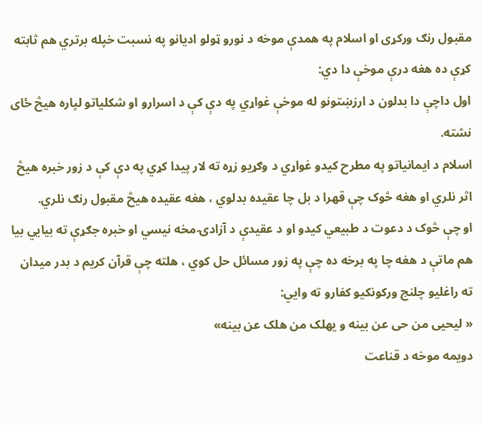مقبول رنګ ورکړی او اسلام په همدې موخه د نورو ټولو اديانو په نسبت خپله برتري هم ثابته کړې ده هغه درې موخې دا دي:
اول داچې دا بدلون د ارزښتونو له موخې غواړي په دې کې د اسرارو او شکلياتو لپاره هيڅ ځای نشته.
اسلام د ايمانياتو په مطرح کيدو غواړي د وګړيو زړه ته لار پيدا کړي په دې کې د زور خبره هيڅ اثر نلري او هغه څوک چې قهرا د بل چا عقيده بدلوي ، هغه عقيده هيڅ مقبول رنګ نلري.
او چې څوک د دعوت د طبيعي کيدو او د عقيدې د آزادۍ مخه نيسي او خبره جګړې ته بيايي بيا هم ماتې د هغه چا په برخه ده چې په زور مسائل حل کوي ، هلته چې قرآن کريم د بدر ميدان ته راغليو چلنج ورکونکيو کفارو ته وايي:
« ليحيی من حی عن بينه و يهلک من هلک عن بينه»
دويمه موخه د قناعت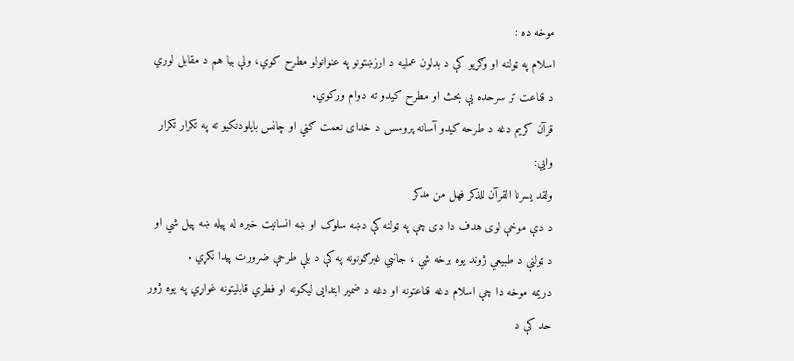موخه ده :
اسلام په ټولنه او وګړيو کې د بدلون عمليه د ارزښتونو په عنوانولو مطرح کوي، ولې بيا هم د مقابل لوري د قناعت تر سرحده يې بحث او مطرح کيدو ته دوام ورکوي.
قرآن کريم دغه د طرحه کيدو آسانه پروسس د خدای نعمت ګڼي او چانس بايلودنکيو ته په تکرار تکرار وايي:
ولقد يسرنا القرآن للذکر فهل من مدکر
د دې موخې لوی هدف دا دی چې په ټولنه کې دښه سلوک او ښه انسانيت خبره له پيله ښه پيل شي او د ټولنې د طبيعي ژوند يوه برخه شي ، جانبي غبرګونونه په کې د بلې طرحې ضرورت پيدا نکړي .
دريمه موخه دا چې اسلام دغه قناعتونه او دغه د ضمير ابتدايی ليکونه او فطري قابليتونه غواړي په يوه ژور حد کې د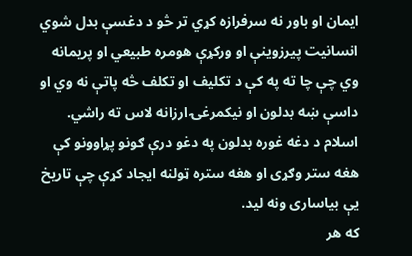ايمان او باور نه سرفرازه کړي تر څو د دغسې بدل شوي انسانيت پيرزوينې او ورکړې هومره طبيعي او پريمانه وي چې چا ته په کې د تکليف او تکلف څه پاتې نه وي او داسې ښه بدلون او نيکمرغۍ ارزانه لاس ته راشي.
اسلام د دغه غوره بدلون په دغو درې ګونو پړاوونو کې هغه ستر وګړی او هغه ستره ټولنه ايجاد کړې چې تاريخ يې بياساری ونه ليد.
که هر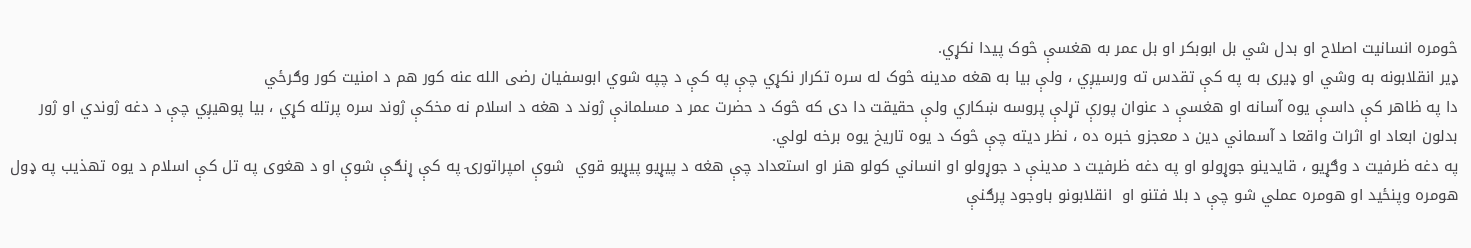څومره انسانيت اصلاح او بدل شي بل ابوبکر او بل عمر به هغسې څوک پيدا نکړي.
ډير انقلابونه به وشي او ډيری به په کې تقدس ته ورسيږي ، ولې بيا به هغه مدينه څوک له سره تکرار نکړي چې په کې د چپه شوي ابوسفيان رضی الله عنه کور هم د امنيت کور وګرځي
دا په ظاهر کې داسې يوه آسانه او هغسې د عنوان پورې تړلې پروسه ښکاري ولې حقيقت دا دی که څوک د حضرت عمر د مسلمانې ژوند د هغه د اسلام نه مخکې ژوند سره پرتله کړي ، بيا پوهيږي چې د دغه ژوندي او ژور بدلون ابعاد او اثرات واقعا د آسماني دين د معجزو خبره ده ، نظر ديته چې څوک د يوه تاريخ يوه برخه لولي.
په دغه ظرفيت د وګړيو ، قايدينو جوړولو او په دغه ظرفيت د مدينې د جوړولو او انساني کولو هنر او استعداد چې هغه د پيړيو پيړيو قوي  شوې امپراتورۍ په کې ړنګې شوې او د هغوی په تل کې اسلام د يوه تهذيب په ډول هومره وپنځيد او هومره عملي شو چې د بلا فتنو او  انقلابونو باوجود پرګنې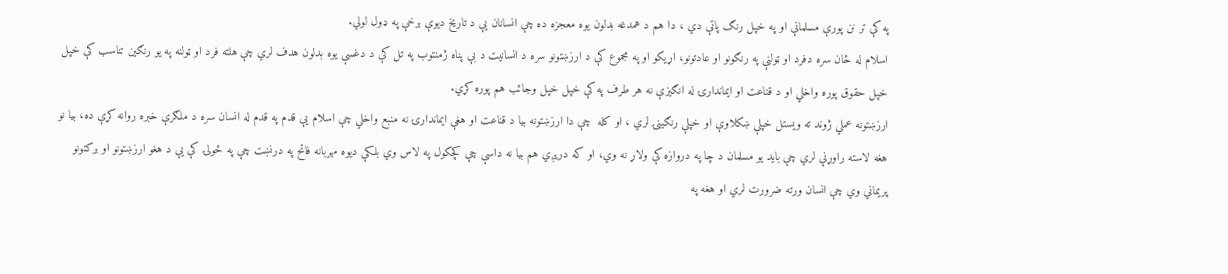په کې تر نن پورې مسلمانې او په خپل رنګ پاتې دي ، دا هم د همدغه بدلون يوه معجزه ده چې انسانان يې د تاريخ ديوې برخې په ډول لولي.
اسلام له ځان سره دفرد او ټولنې په رنګونو او عادتونو، اړيکو او په مجموع کې د ارزښتونو سره د انسانيت د بې پناه ژمنتوب په تل کې د دغسې يوه بدلون هدف لري چې هلته فرد او ټولنه په يو رنګين تناسب کې خپل خپل حقوق پوره واخلي او د قناعت او ايماندارۍ له انګيزې نه هر طرف په کې خپل خپل وجائب هم پوره کړي.
ارزښتونه عملي ژوند ته ويستل خپلې ښکلاوې او خپلې رنګينۍ لري ، او کله  چې دا ارزښتونه بيا د قناعت او هغې ايماندارۍ نه منبع واخلي چې اسلام يې قدم په قدم له انسان سره د ملګرې خبره روانه کړې ده، بيا نو هغه لاسته راوړنې لري چې بايد يو مسلمان د چا په دروازه کې ولاړ نه وي، او که دريږي هم بيا نه داسې چې کچکول په لاس وي بلکې ديوه مهربانه فاتح په درنښت چې په ځولۍ کې يې د هغو ارزښتونو او برکتونو پريماني وي چې انسان ورته ضرورت لري او هغه په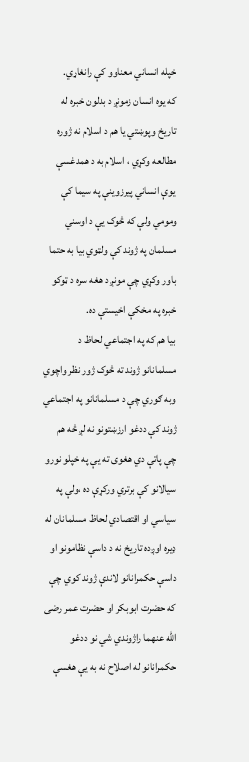خپله انساني معناوو کې رانغاړي.
که يوه انسان زمونږ د بدلون خبره له تاريخ وپوښتي يا هم د اسلام نه ژوره مطالعه وکړي ، اسلام به د همدغسې يوې انساني پيرزوينې په سيما کې ومومي ولې که څوک يې د اوسني مسلمان په ژوند کې ولټوي بيا به حتما باور وکړي چې مونږ د هغه سره د ټوکو خبره په مخکې اخيستې ده.
بيا هم که په اجتماعي لحاظ د مسلمانانو ژوند ته څوک ژور نظر واچوي وبه ګوري چې د مسلمانانو په اجتماعي ژوند کې ددغو ارزښتونو نه لږ څه هم چې پاتې دي هغوی ته يې په خپلو نورو سيالانو کې برتري ورکړې ده ،ولې په سياسي او اقتصادي لحاظ مسلمانان له ډيره اوږده تاريخ نه د داسې نظامونو او داسې حکمرانانو لاندې ژوند کوي چې که حضرت ابوبکر او حضرت عمر رضی الله عنهما راژوندي شي نو ددغو حکمرانانو له اصلاح نه به يې هغسې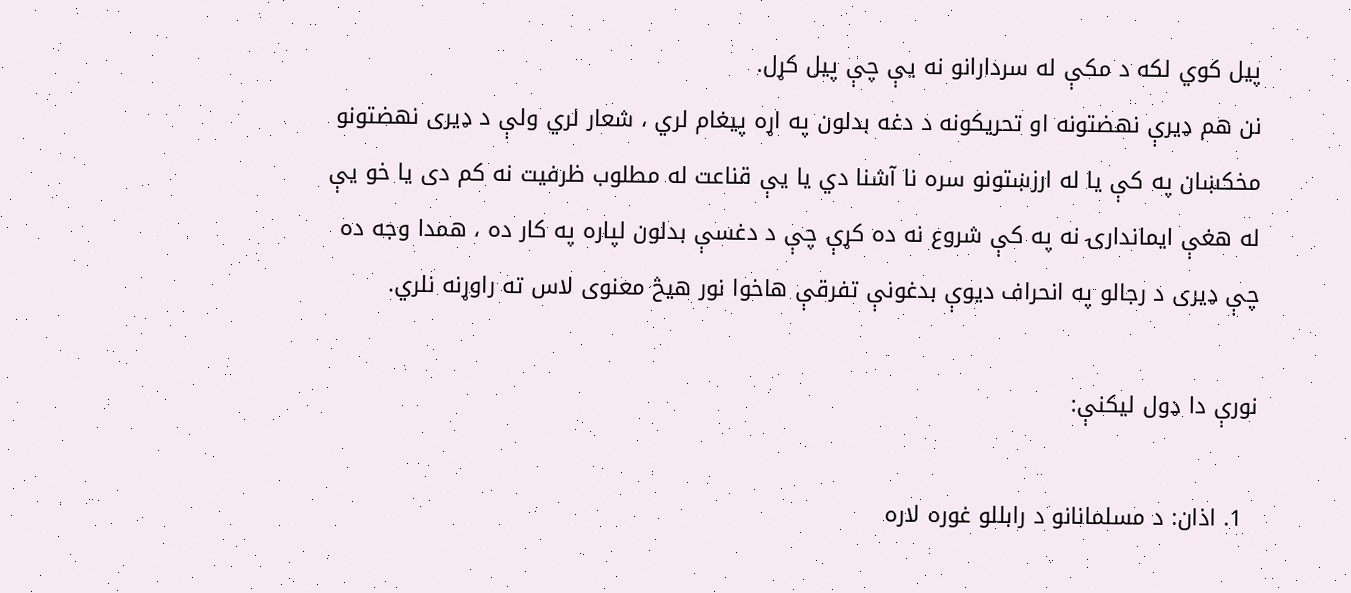پيل کوي لکه د مکې له سردارانو نه يې چې پيل کړل.
نن هم ډيرې نهضتونه او تحريکونه د دغه بدلون په اړه پيغام لري ، شعار لري ولې د ډيری نهضتونو مخکښان په کې يا له ارزښتونو سره نا آشنا دي يا يې قناعت له مطلوب ظرفيت نه کم دی یا خو يې له هغې ايماندارۍ نه په کې شروع نه ده کړې چې د دغسې بدلون لپاره په کار ده ، همدا وجه ده چې ډيری د رجالو په انحراف ديوې بدغونې تفرقې هاخوا نور هيڅ معنوی لاس ته راوړنه نلري.

نورې دا ډول ليکنې:

  1. اذان: د مسلمانانو د رابللو غوره لاره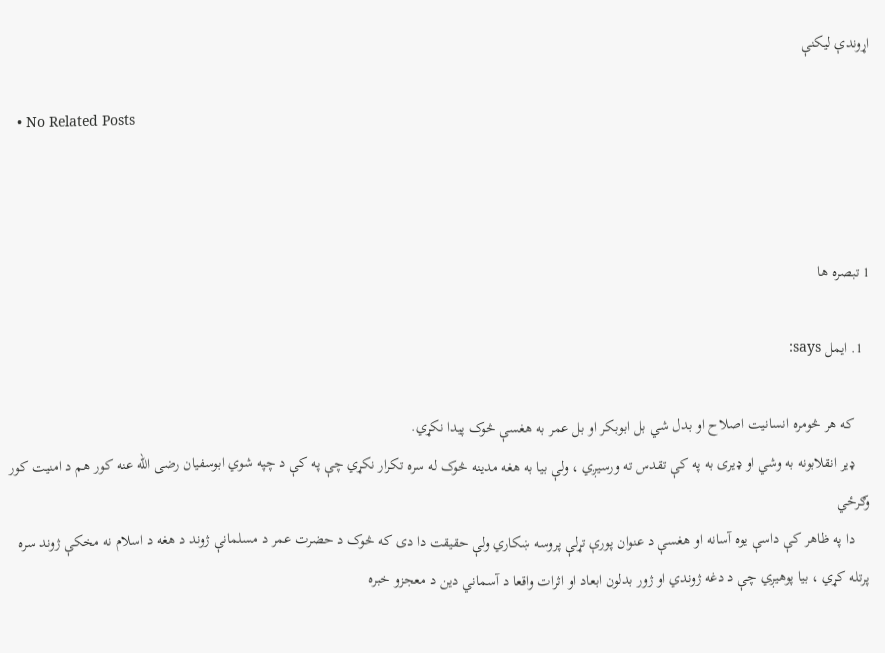اړوندې ليکنې

  • No Related Posts



1 تبصره ها

  1. ایمل says:

    که هر څومره انسانيت اصلاح او بدل شي بل ابوبکر او بل عمر به هغسې څوک پيدا نکړي.
    ډير انقلابونه به وشي او ډيری به په کې تقدس ته ورسيږي ، ولې بيا به هغه مدينه څوک له سره تکرار نکړي چې په کې د چپه شوي ابوسفيان رضی الله عنه کور هم د امنيت کور وګرځي
    دا په ظاهر کې داسې يوه آسانه او هغسې د عنوان پورې تړلې پروسه ښکاري ولې حقيقت دا دی که څوک د حضرت عمر د مسلمانې ژوند د هغه د اسلام نه مخکې ژوند سره پرتله کړي ، بيا پوهيږي چې د دغه ژوندي او ژور بدلون ابعاد او اثرات واقعا د آسماني دين د معجزو خبره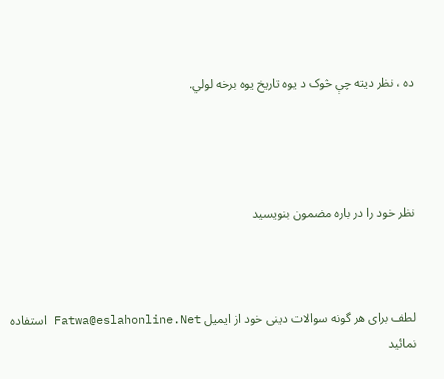ده ، نظر ديته چې څوک د يوه تاريخ يوه برخه لولي.




نظر خود را در باره مضمون بنویسيد



لطف برای هر گونه سوالات دینی خود از ایمیل Fatwa@eslahonline.Net استفاده نمائید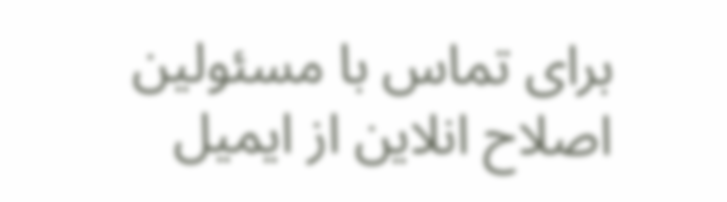برای تماس با مسئولین اصلاح انلاین از ایمیل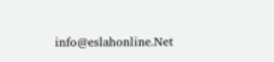info@eslahonline.Net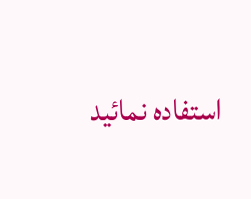استفاده نمائید